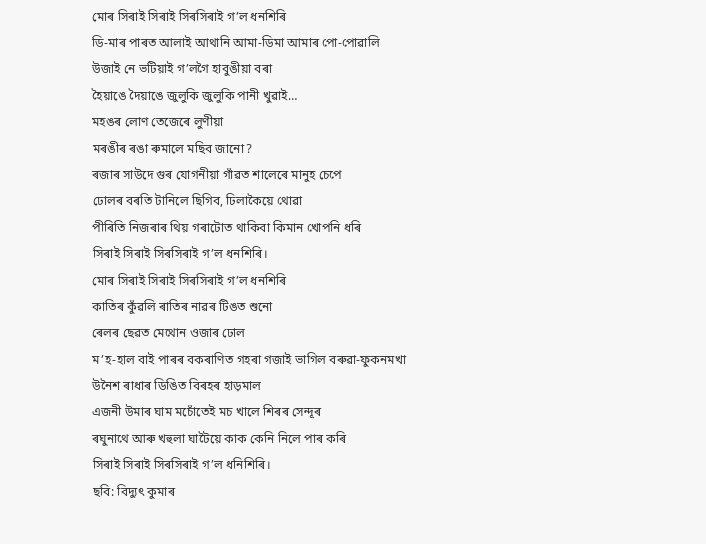মোৰ সিৰাই সিৰাই সিৰসিৰাই গ’ল ধনশিৰি
ডি-মাৰ পাৰত আলাই আথানি আমা-ডিমা আমাৰ পো-পোৱালি
উজাই নে ভটিয়াই গ’লগৈ হাবুঙীয়া বৰা
হৈয়াঙে দৈয়াঙে জুলুকি জুলুকি পানী খুৱাই…
মহঙৰ লোণ তেজেৰে লুণীয়া
মৰঙীৰ ৰঙা ৰুমালে মছিব জানো?
ৰজাৰ সাউদে গুৰ যোগনীয়া গাঁৱত শালেৰে মানুহ চেপে
ঢোলৰ বৰতি টানিলে ছিগিব, ঢিলাকৈয়ে থোৱা
পীৰিতি নিজৰাৰ থিয় গৰাটোত থাকিবা কিমান খোপনি ধৰি
সিৰাই সিৰাই সিৰসিৰাই গ’ল ধনশিৰি।
মোৰ সিৰাই সিৰাই সিৰসিৰাই গ’ল ধনশিৰি
কাতিৰ কুঁৱলি ৰাতিৰ নাৱৰ টিঙত শুনো
ৰেলৰ ছেৱত মেথোন ওজাৰ ঢোল
ম’হ-হাল বাই পাৰৰ বকৰাণিত গহৰা গজাই ভাগিল বৰুৱা-ফুকনমখা
উনৈশ ৰাধাৰ ডিঙিত বিৰহৰ হাড়মাল
এজনী উমাৰ ঘাম মচোঁতেই মচ খালে শিৰৰ সেন্দূৰ
ৰঘুনাথে আৰু খহুলা ঘাটৈয়ে কাক কেনি নিলে পাৰ কৰি
সিৰাই সিৰাই সিৰসিৰাই গ’ল ধনিশিৰি।
ছবি: বিদ্যুৎ কুমাৰ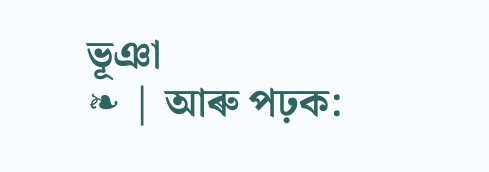ভূঞা
❧ | আৰু পঢ়ক: